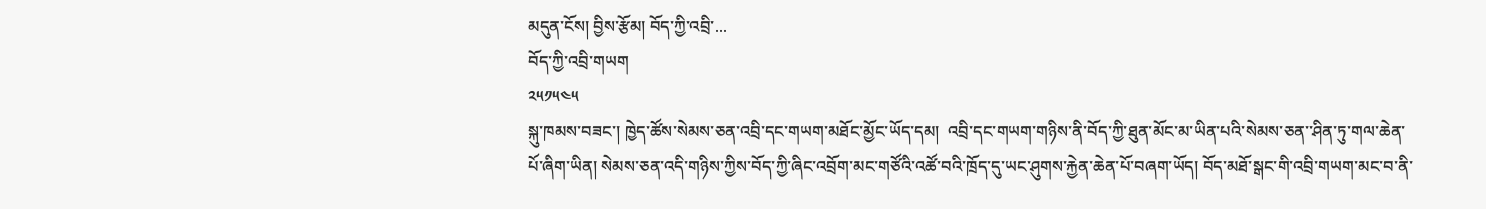མདུན་ངོས། བྱིས་རྩོམ། བོད་ཀྱི་འབྲི་...
བོད་ཀྱི་འབྲི་གཡག
༢༥༡༥༤༥
སྐུ་ཁམས་བཟང་། ཁྱེད་ཚོས་སེམས་ཅན་འབྲི་དང་གཡག་མཐོང་མྱོང་ཡོད་དམ།  འབྲི་དང་གཡག་གཉིས་ནི་བོད་ཀྱི་ཐུན་མོང་མ་ཡིན་པའི་སེམས་ཅན་་ཤིན་ཏུ་གལ་ཆེན་པོ་ཞིག་ཡིན། སེམས་ཅན་འདི་གཉིས་ཀྱིས་བོད་ཀྱི་ཞིང་འབྲོག་མང་གཙོའི་འཚོ་བའི་ཁྲོད་དུ་ཡང་ཤུགས་རྐྱེན་ཆེན་པོ་བཞག་ཡོད། བོད་མཐོ་སྒང་གི་འབྲི་གཡག་མང་བ་ནི་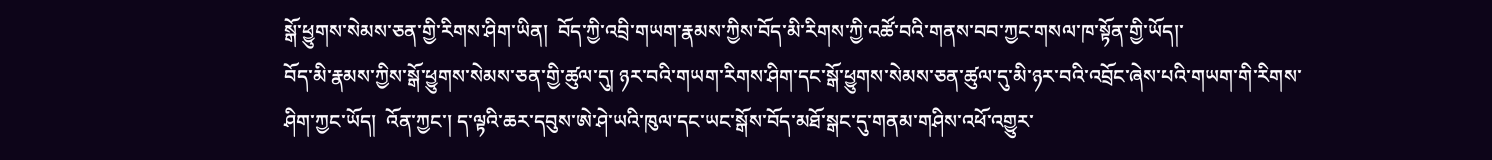སྒོ་ཕྱུགས་སེམས་ཅན་གྱི་རིགས་ཤིག་ཡིན།  བོད་ཀྱི་འབྲི་གཡག་རྣམས་ཀྱིས་བོད་མི་རིགས་ཀྱི་འཚོ་བའི་གནས་བབ་ཀྱང་གསལ་ཁ་སྟོན་གྱི་ཡོད།་
བོད་མི་རྣམས་ཀྱིས་སྒོ་ཕྱུགས་སེམས་ཅན་གྱི་ཚུལ་དུ། ཉར་བའི་གཡག་རིགས་ཤིག་དང་སྒོ་ཕྱུགས་སེམས་ཅན་ཚུལ་དུ་མི་ཉར་བའི་འབྲོང་ཞེས་པའི་གཡག་གི་རིགས་ཤིག་ཀྱང་ཡོད།  འོན་ཀྱང་། ད་ལྟའི་ཆར་དབུས་ཨེ་ཤེ་ཡའི་ཁུལ་དང་ཡང་སྒོས་བོད་མཐོ་སྒང་དུ་གནམ་གཤིས་འཕོ་འགྱུར་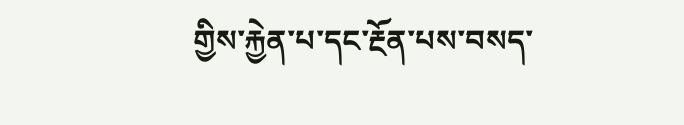གྱིས་རྐྱེན་པ་དང་རྔོན་པས་བསད་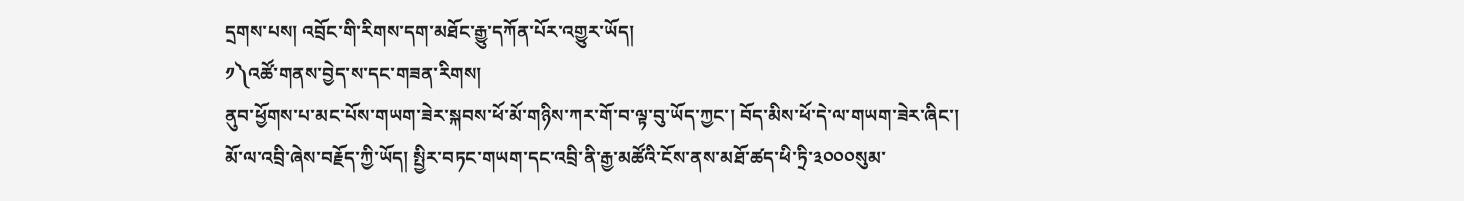དྲགས་པས། འབྲོང་གི་རིགས་དག་མཐོང་རྒྱུ་དཀོན་པོར་འགྱུར་ཡོད།
༡༽འཚོ་གནས་བྱེད་ས་དང་གཟན་རིགས།
ནུབ་ཕྱོགས་པ་མང་པོས་གཡག་ཟེར་སྐབས་ཕོ་མོ་གཉིས་ཀར་གོ་བ་ལྟ་བུ་ཡོད་ཀྱང་། བོད་མིས་ཕོ་དེ་ལ་གཡག་ཟེར་ཞིང་། མོ་ལ་འབྲི་ཞེས་བརྗོད་ཀྱི་ཡོད། སྤྱིར་བཏང་གཡག་དང་འབྲི་ནི་རྒྱ་མཚོའི་ངོས་ནས་མཐོ་ཚད་ཕི་ཏྲི་༣༠༠༠སུམ་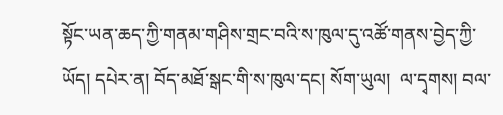སྟོང་ཡན་ཆད་ཀྱི་གནམ་གཤིས་གྲང་བའི་ས་ཁུལ་དུ་འཚོ་གནས་བྱེད་ཀྱི་ཡོད། དཔེར་ན། བོད་མཐོ་སྒང་གི་ས་ཁུལ་དང། སོག་ཡུལ།  ལ་དྭགས། བལ་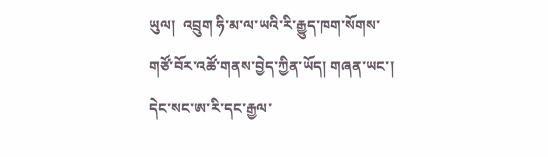ཡུལ།  འབྲུག ཧི་མ་ལ་ཡའི་རི་རྒྱུད་ཁག་སོགས་གཙོ་བོར་འཚོ་གནས་བྱེད་ཀྱིན་ཡོད། གཞན་ཡང་། དེང་སང་ཨ་རི་དང་རྒྱལ་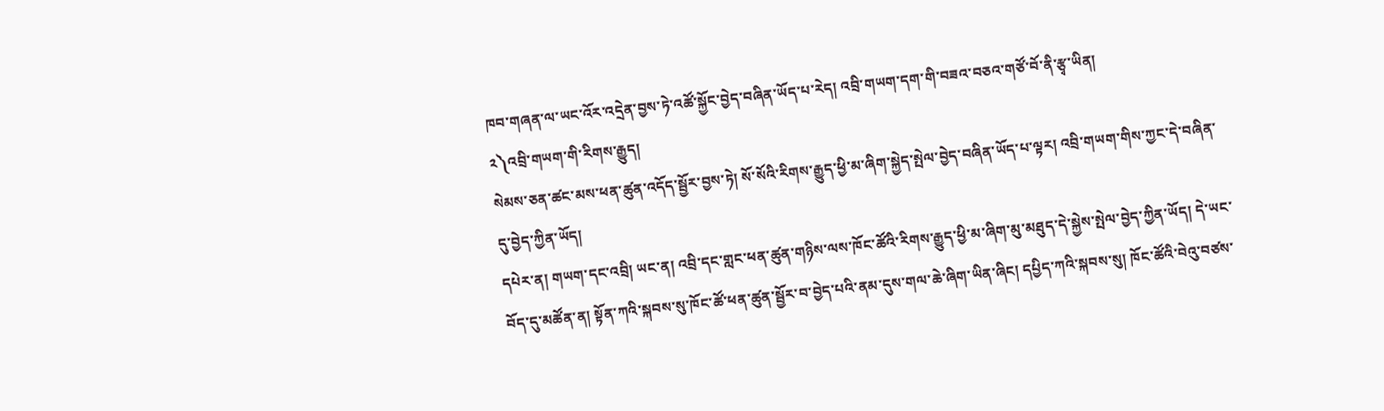ཁབ་གཞན་ལ་ཡང་འོར་འདྲེན་བྱས་ཏེ་འཚོ་སྐྱོང་བྱེད་བཞིན་ཡོད་པ་རེད། འབྲི་གཡག་དག་གི་བཟའ་བཅའ་གཙོ་བོ་ནི་རྩྭ་ཡིན།
༢༽འབྲི་གཡག་གི་རིགས་རྒྱུད།
སེམས་ཅན་ཚང་མས་ཕན་ཚུན་འདོད་སྦྱོར་བྱས་ཏེ། སོ་སོའི་རིགས་རྒྱུད་ཕྱི་མ་ཞིག་སྐྱེད་སྤེལ་བྱེད་བཞིན་ཡོད་པ་ལྟར། འབྲི་གཡག་གིས་ཀྱང་དེ་བཞིན་དུ་བྱེད་ཀྱིན་ཡོད།
དཔེར་ན། གཡག་དང་འབྲི། ཡང་ན། འབྲི་དང་གླང་ཕན་ཚུན་གཉིས་ལས་ཁོང་ཚོའི་རིགས་རྒྱུད་ཕྱི་མ་ཞིག་མུ་མཐུད་དེ་སྐྱེས་སྤེལ་བྱེད་ཀྱིན་ཡོད། དེ་ཡང་བོད་དུ་མཚོན་ན། སྟོན་ཀའི་སྐབས་སུ་ཁོང་ཚོ་ཕན་ཚུན་སྦྱོར་བ་བྱེད་པའི་ནམ་དུས་གལ་ཆེ་ཞིག་ཡིན་ཞིང། དཔྱིད་ཀའི་སྐབས་སུ། ཁོང་ཚོའི་བེའུ་བཙས་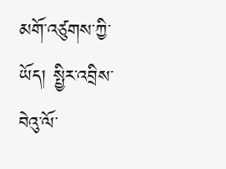མགོ་འཙུགས་ཀྱི་ཡོད། སྤྱིར་འབྲིས་བེའུ་ལོ་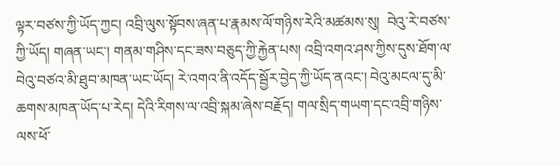ལྟར་བཙས་ཀྱི་ཡོད་ཀྱང། འབྲི་ལུས་སྟོབས་ཞན་པ་རྣམས་ལོ་གཉིས་རེའི་མཚམས་སུ།  བེའུ་རེ་བཙས་ཀྱི་ཡོད། གཞན་ཡང་། གནམ་གཤིས་དང་ཟས་བཅུད་ཀྱི་རྐྱེན་པས། འབྲི་འགའ་ཤས་ཀྱིས་དུས་ཐོག་ལ་བེའུ་བཙའ་མི་ཐུབ་མཁན་ཡང་ཡོད། རེ་འགའ་ནི་འདོད་སྦྱོར་བྱེད་ཀྱི་ཡོད་ནའང་། བེའུ་མངལ་དུ་མི་ཆགས་མཁན་ཡོད་པ་རེད། དེའི་རིགས་ལ་འབྲི་སྐམ་ཞེས་བརྗོད། གལ་སྲིད་གཡག་དང་འབྲི་གཉིས་ལས་ཕོ་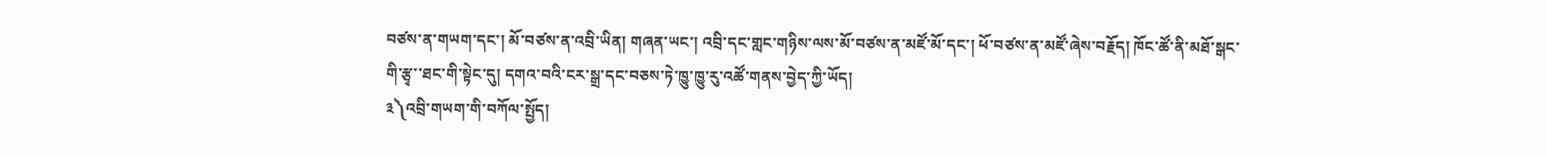བཙས་ན་གཡག་དང་། མོ་བཙས་ན་འབྲི་ཡིན། གཞན་ཡང་། འབྲི་དང་གླང་གཉིས་ལས་མོ་བཙས་ན་མཛོ་མོ་དང་། ཕོ་བཙས་ན་མཛོ་ཞེས་བརྗོད། ཁོང་ཚོ་ནི་མཐོ་སྒང་གི་རྩྭ་་ཐང་གི་སྟེང་དུ། དགའ་བའི་ངར་སྒྲ་དང་བཅས་ཏེ་ཁྱུ་ཁྱུ་རུ་འཚོ་གནས་བྱེད་ཀྱི་ཡོད།
༣༽འབྲི་གཡག་གི་བཀོལ་སྤྱོད།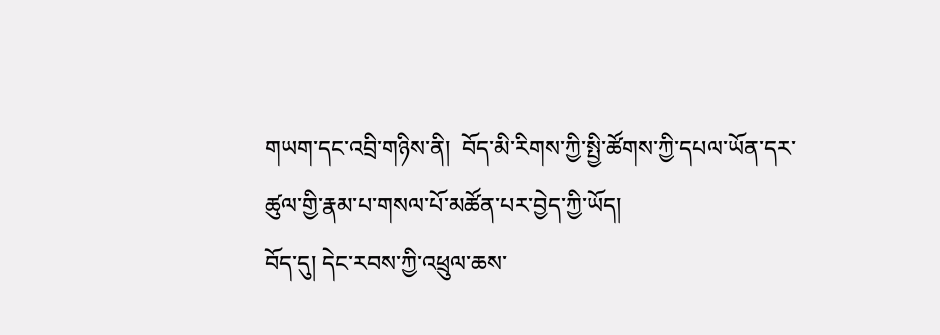གཡག་དང་འབྲི་གཉིས་ནི།  བོད་མི་རིགས་ཀྱི་སྤྱི་ཚོགས་ཀྱི་དཔལ་ཡོན་དར་ཚུལ་གྱི་རྣམ་པ་གསལ་པོ་མཚོན་པར་བྱེད་ཀྱི་ཡོད།
བོད་དུ། དེང་རབས་ཀྱི་འཕྲུལ་ཆས་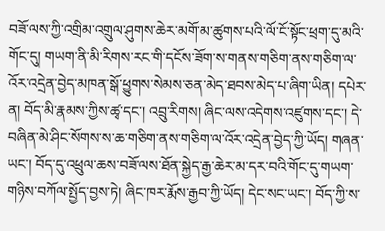བཟོ་ལས་ཀྱི་འགྲིམ་འགྲུལ་ཤུགས་ཆེར་མགོ་མ་ཚུགས་པའི་ལོ་ངོ་སྟོང་ཕྲག་དུ་མའི་གོང་དུ། གཡག་ནི་མི་རིགས་རང་གི་དངོས་ཟོག་ས་གནས་གཅིག་ནས་གཅིག་ལ་འོར་འདྲེན་བྱེད་མཁན་སྒོ་ཕྱུགས་སེམས་ཅན་མེད་ཐབས་མེད་པ་ཞིག་ཡིན། དཔེར་ན། བོད་མི་རྣམས་ཀྱིས་ཚྭ་དང་། འབྲུ་རིགས། ཞིང་ལས་འདེགས་འཛུགས་དང་། དེ་བཞིན་མེ་ཤིང་སོགས་ས་ཆ་གཅིག་ནས་གཅིག་ལ་འོར་འདྲེན་བྱེད་ཀྱི་ཡོད། གཞན་ཡང་། བོད་དུ་འཕྲུལ་ཆས་བཟོ་ལས་ཐོན་སྐྱེད་རྒྱ་ཆེར་མ་དར་བའི་གོང་དུ་གཡག་གཉིས་བཀོལ་སྤྱོད་བྱས་ཏེ། ཞིང་ཁར་རྨོས་རྒྱབ་ཀྱི་ཡོད། དེང་སང་ཡང་། བོད་ཀྱི་ས་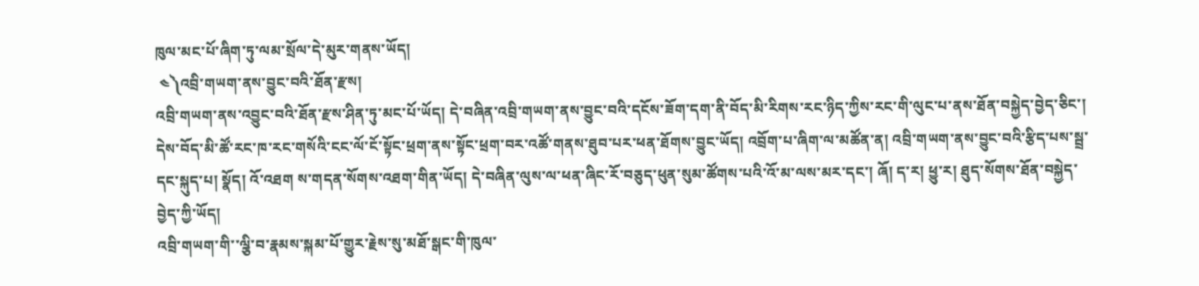ཁུལ་མང་པོ་ཞིག་ཏུ་ལམ་སྲོལ་དེ་མུར་གནས་ཡོད།
 ༤༽འབྲི་གཡག་ནས་བྱུང་བའི་ཐོན་རྫས།
འབྲི་གཡག་ནས་འབྱུང་བའི་ཐོན་རྫས་ཤིན་ཏུ་མང་པོ་ཡོད། དེ་བཞིན་འབྲི་གཡག་ནས་བྱུང་བའི་དངོས་ཟོག་དག་ནི་བོད་མི་རིགས་རང་ཉིད་ཀྱིས་རང་གི་ལུང་པ་ནས་ཐོན་བསྐྱེད་བྱེད་ཅིང་། དེས་བོད་མི་ཚོ་རང་ཁ་རང་གསོའི་ངང་ལོ་ངོ་སྟོང་ཕྲག་ནས་སྟོང་ཕྲག་བར་འཚོ་གནས་ཐུབ་པར་ཕན་ཐོགས་བྱུང་ཡོད། འབྲོག་པ་ཞིག་ལ་མཚོན་ན། འབྲི་གཡག་ནས་བྱུང་བའི་རྩིད་པས་སྦྲ་དང་སྐུད་པ། སྣོད། འོ་འཐག ས་གདན་སོགས་འཐག་གིན་ཡོད། དེ་བཞིན་ལུས་ལ་ཕན་ཞིང་རོ་བཅུད་ཕུན་སུམ་ཚོགས་པའི་འོ་མ་ལས་མར་དང་། ཞོ། ད་ར། ཕྱུ་ར། ཐུད་སོགས་ཐོན་བསྐྱེད་བྱེད་ཀྱི་ཡོད།
འབྲི་གཡག་གི་་ལྕི་བ་རྣམས་སྐམ་པོ་གྱུར་རྗེས་སུ་མཐོ་སྒང་གི་ཁུལ་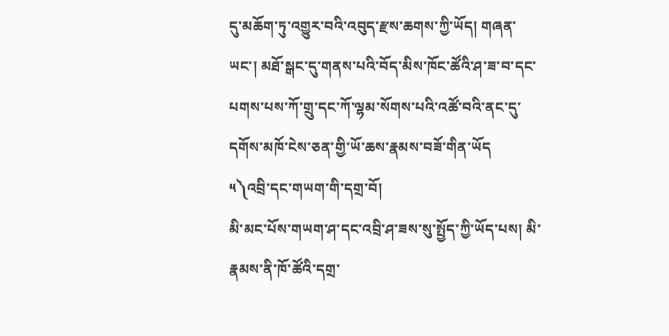དུ་མཆོག་ཏུ་འགྱུར་བའི་འབུད་རྫས་ཆགས་ཀྱི་ཡོད། གཞན་ཡང་། མཐོ་སྒང་དུ་གནས་པའི་བོད་མིས་ཁོང་ཚོའི་ཤ་ཟ་བ་དང་པགས་པས་ཀོ་གྲུ་དང་ཀོ་ལྷམ་སོགས་པའི་འཚོ་བའི་ནང་དུ་དགོས་མཁོ་ངེས་ཅན་གྱི་ཡོ་ཆས་རྣམས་བཟོ་གིན་ཡོད
༥༽འབྲི་དང་གཡག་གི་དགྲ་བོ།
མི་མང་པོས་གཡག་ཤ་དང་འབྲི་ཤ་ཟས་སུ་སྤྱོད་ཀྱི་ཡོད་པས། མི་རྣམས་ནི་ཁོ་ཚོའི་དགྲ་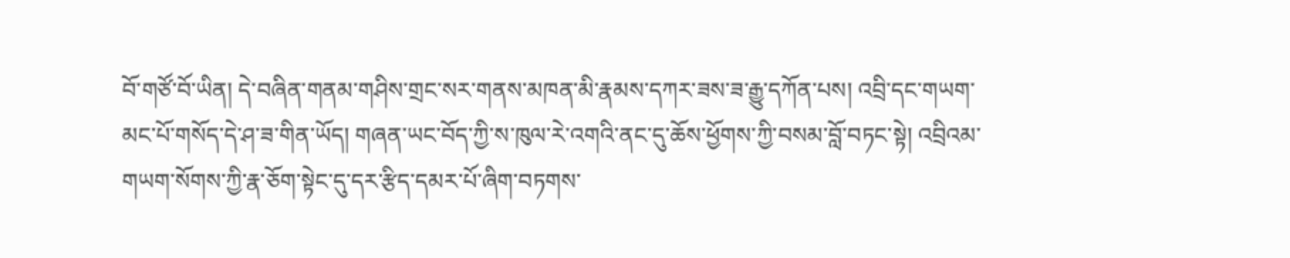བོ་གཙོ་བོ་ཡིན། དེ་བཞིན་གནམ་གཤིས་གྲང་སར་གནས་མཁན་མི་རྣམས་དཀར་ཟས་ཟ་རྒྱུ་དཀོན་པས། འབྲི་དང་གཡག་མང་པོ་གསོད་དེ་ཤ་ཟ་གིན་ཡོད། གཞན་ཡང་བོད་ཀྱི་ས་ཁུལ་རེ་འགའི་ནང་དུ་ཆོས་ཕྱོགས་ཀྱི་བསམ་བློ་བཏང་སྟེ། འབྲིའམ་གཡག་སོགས་ཀྱི་རྣ་ཅོག་སྟེང་དུ་དར་རྩིད་དམར་པོ་ཞིག་བཏགས་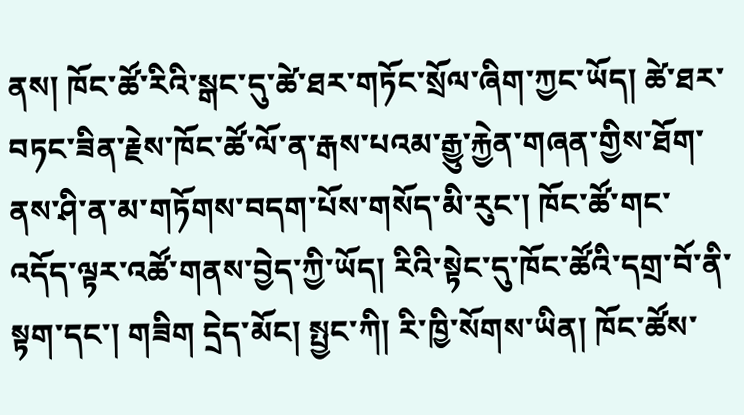ནས། ཁོང་ཚོ་རིའི་སྒང་དུ་ཚེ་ཐར་གཏོང་སྲོལ་ཞིག་ཀྱང་ཡོད། ཚེ་ཐར་བཏང་ཟིན་རྗེས་ཁོང་ཚོ་ལོ་ན་རྒས་པའམ་རྒྱུ་རྐྱེན་གཞན་གྱིས་ཐོག་ནས་ཤི་ན་མ་གཏོགས་བདག་པོས་གསོད་མི་རུང་། ཁོང་ཚོ་གང་འདོད་ལྟར་འཚོ་གནས་བྱེད་ཀྱི་ཡོད། རིའི་སྟེང་དུ་ཁོང་ཚོའི་དགྲ་བོ་ནི་སྟག་དང་། གཟིག དྲེད་མོང། སྤྱང་ཀི། རི་ཁྱི་སོགས་ཡིན། ཁོང་ཚོས་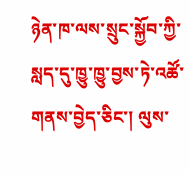ཉེན་ཁ་ལས་སྲུང་སྐྱོབ་ཀྱི་སླད་དུ་ཁྱུ་ཁྱུ་བྱས་ཏེ་འཚོ་གནས་བྱེད་ཅིང་། ལུས་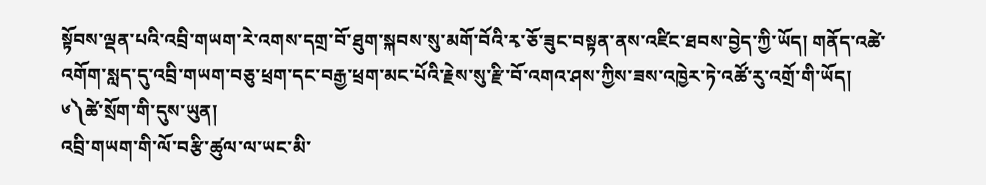སྟོབས་ལྡན་པའི་འབྲི་གཡག་རེ་འགས་དགྲ་བོ་ཐུག་སྐབས་སུ་མགོ་བོའི་རྭ་ཅོ་ཟུང་བསྟན་ནས་འཛིང་ཐབས་བྱེད་ཀྱི་ཡོད། གནོད་འཚེ་འགོག་སླད་དུ་འབྲི་གཡག་བཅུ་ཕྲག་དང་བརྒྱ་ཕྲག་མང་པོའི་རྗེས་སུ་རྫི་བོ་འགའ་ཤས་ཀྱིས་ཟས་འཁྱེར་ཏེ་འཚོ་རུ་འགྲོ་གི་ཡོད།
༦༽ཚེ་སྲོག་གི་དུས་ཡུན།
འབྲི་གཡག་གི་ལོ་བརྩི་ཚུལ་ལ་ཡང་མི་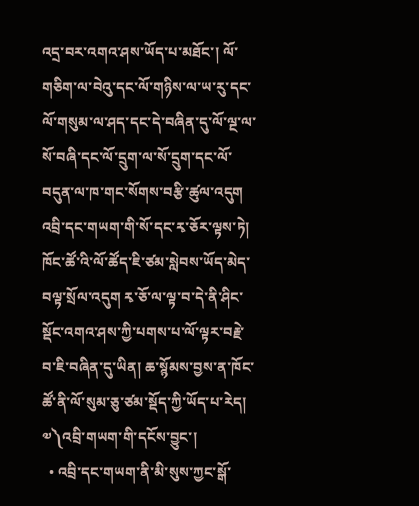འདྲ་བར་འགའ་ཤས་ཡོད་པ་མཐོང་། ལོ་གཅིག་ལ་བེའུ་དང་ལོ་གཉིས་ལ་ཡ་རུ་དང་ལོ་གསུམ་ལ་ཤད་དང་དེ་བཞིན་དུ་ལོ་ལྔ་ལ་སོ་བཞི་དང་ལོ་དྲུག་ལ་སོ་དྲུག་དང་ལོ་བདུན་ལ་ཁ་གང་སོགས་བརྩི་ཚུལ་འདུག  འབྲི་དང་གཡག་གི་སོ་དང་རྭ་ཅོར་ལྟས་ཏེ། ཁོང་ཚོ་འི་ལོ་ཚོད་ཇི་ཙམ་སླེབས་ཡོད་མེད་བལྟ་སྲོལ་འདུག རྭ་ཅོ་ལ་ལྟ་བ་དེ་ནི་ཤིང་སྡོང་འགའ་ཤས་ཀྱི་པགས་པ་ལོ་ལྟར་བརྗེ་བ་ཇི་བཞིན་དུ་ཡིན། ཆ་སྙོམས་བྱས་ན་ཁོང་ཚོ་ནི་ལོ་སུམ་ཅུ་ཙམ་སྡོད་ཀྱི་ཡོད་པ་རེད།
༧༽འབྲི་གཡག་གི་དངོས་བྱུང་།
  • འབྲི་དང་གཡག་ནི་མི་སུས་ཀྱང་སྒོ་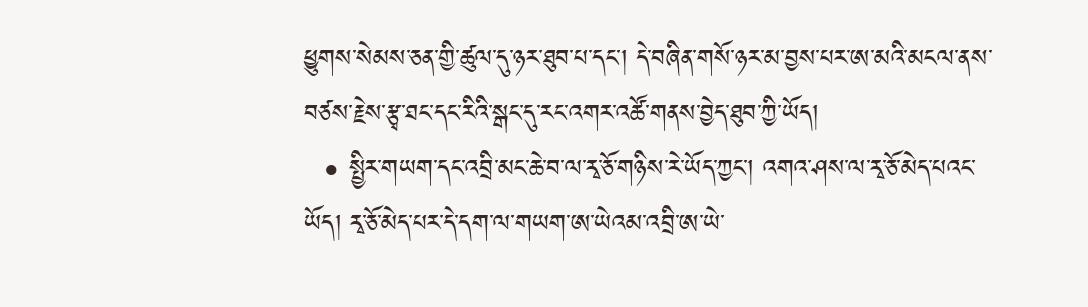ཕྱུགས་སེམས་ཅན་གྱི་ཚུལ་དུ་ཉར་ཐུབ་པ་དང་། དེ་བཞིན་གསོ་ཉར་མ་བྱས་པར་ཨ་མའི་མངལ་ནས་བཙས་རྗེས་རྩྭ་ཐང་དང་རིའི་སྒང་དུ་རང་འགར་འཚོ་གནས་བྱེད་ཐུབ་ཀྱི་ཡོད།
  • སྤྱིར་གཡག་དང་འབྲི་མང་ཆེ་བ་ལ་རྭ་ཅོ་གཉིས་རེ་ཡོད་ཀྱང་། འགའ་ཤས་ལ་རྭ་ཅོ་མེད་པའང་ཡོད། རྭ་ཅོ་མེད་པར་དེ་དག་ལ་གཡག་ཨ་ཡེའམ་འབྲི་ཨ་ཡེ་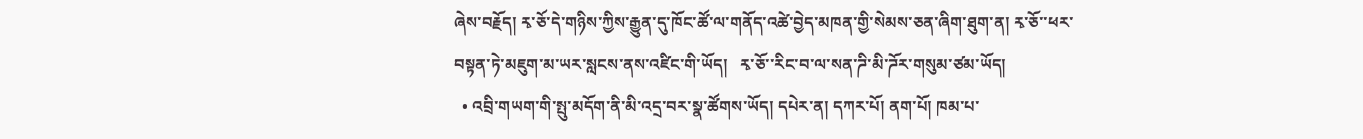ཞེས་བརྗོད། རྭ་ཅོ་དེ་གཉིས་ཀྱིས་རྒྱུན་དུ་ཁོང་ཚོ་ལ་གནོད་འཚེ་བྱེད་མཁན་གྱི་སེམས་ཅན་ཞིག་ཐུག་ན། རྭ་ཅོ་་ཕར་བསྟན་ཏེ་མཇུག་མ་ཡར་སླངས་ནས་འཛིང་གི་ཡོད།   རྭ་ཅོ་་རིང་བ་ལ་སན་ཌི་མི་ཌོར་གསུམ་ཙམ་ཡོད།
  • འབྲི་གཡག་གི་སྤུ་མདོག་ནི་མི་འདྲ་བར་སྣ་ཚོགས་ཡོད། དཔེར་ན། དཀར་པོ། ནག་པོ། ཁམ་པ་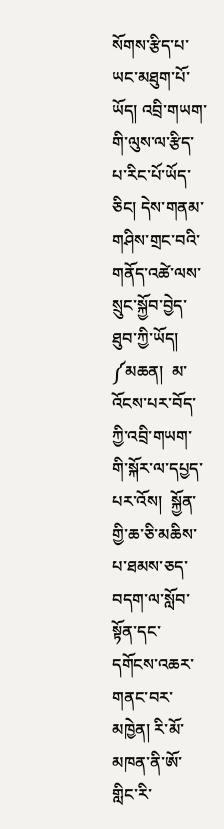སོགས་རྩིད་པ་ཡང་མཐུག་པོ་ཡོད། འབྲི་གཡག་གི་ལུས་ལ་རྩིད་པ་རིང་པོ་ཡོད་ཅིང། དེས་གནམ་གཤིས་གྲང་བའི་གནོད་འཚེ་ལས་སྲུང་སྐྱོབ་བྱེད་ཐུབ་ཀྱི་ཡོད།
༼མཆན།  མ་འོངས་པར་བོད་ཀྱི་འབྲི་གཡག་གི་སྐོར་ལ་དཔྱད་པར་འོས།  སྐྱོན་གྱི་ཆ་ཅི་མཆིས་པ་ཐམས་ཅད་བདག་ལ་སློབ་སྟོན་དང་དགོངས་འཆར་གནང་བར་མཁྱེན། རི་མོ་མཁན་ནི་ཨོ་གླིང་རི་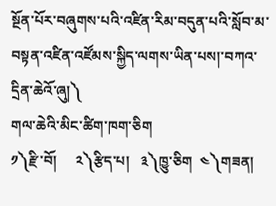སྔོན་པོར་བཞུགས་པའི་འཛིན་རིམ་བདུན་པའི་སློབ་མ་བསྟན་འཛིན་འཛོམས་སྐྱིད་ལགས་ཡིན་པས།་བཀའ་དྲིན་ཆེའོ་ཞུ།༽
གལ་ཆེའི་མིང་ཚིག་ཁག་ཅིག
༡༽རྫི་བོ།     ༢༽རྩིད་པ།   ༣༽ཁྱུ་ཅིག  ༤༽གཟན།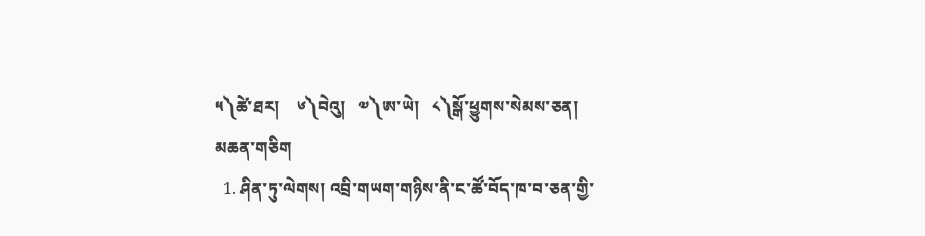༥༽ཚེ་ཐར།    ༦༽བེའུ།   ༧༽ཨ་ཡེ།   ༨༽སྒོ་ཕྱུགས་སེམས་ཅན།
མཆན་གཅིག
  1. ཤིན་ཏུ་ལེགས། འབྲི་གཡག་གཉིས་ནི་ང་ཚོ་བོད་ཁ་བ་ཅན་གྱི་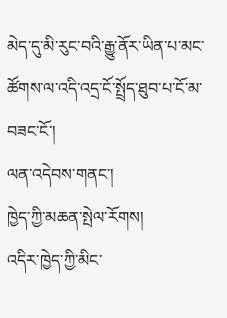མེད་དུ་མི་རུང་བའི་རྒྱུ་ནོར་ཡིན་པ་མང་ཚོགས་ལ་འདི་འདྲ་ངོ་སྤྲོད་ཐུབ་པ་ངོ་མ་བཟང་ངོ་།
ལན་འདེབས་གནང་།
ཁྱེད་ཀྱི་མཆན་སྤེལ་རོགས།
འདིར་ཁྱེད་ཀྱི་མིང་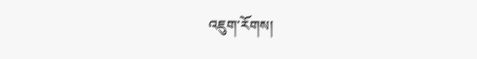འཇུག་རོགས།